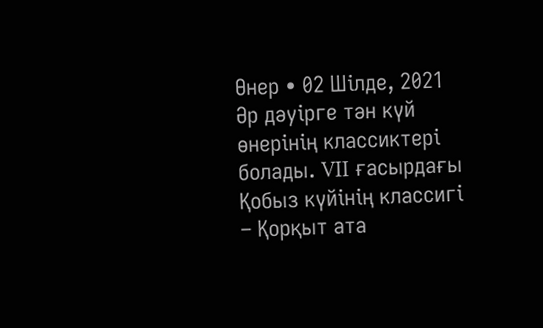Өнер • 02 Шілде, 2021
Әр дәуірге тән күй өнерінің классиктері болады. VII ғасырдағы Қобыз күйінің классигі – Қорқыт ата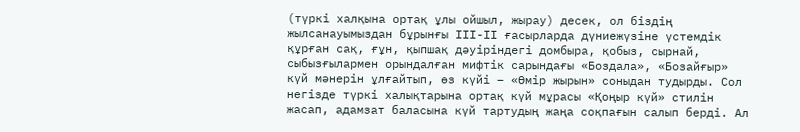(түркі халқына ортақ ұлы ойшыл, жырау) десек, ол біздің жылсанауымыздан бұрынғы III-II ғасырларда дүниежүзіне үстемдік құрған сақ, ғұн, қыпшақ дәуіріндегі домбыра, қобыз, сырнай, сыбызғылармен орындалған мифтік сарындағы «Боздала», «Бозайғыр» күй мәнерін ұлғайтып, өз күйі – «Өмір жырын» соныдан тудырды. Сол негізде түркі халықтарына ортақ күй мұрасы «Қоңыр күй» стилін жасап, адамзат баласына күй тартудың жаңа соқпағын салып берді. Ал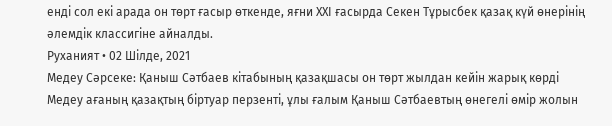енді сол екі арада он төрт ғасыр өткенде, яғни ХХІ ғасырда Секен Тұрысбек қазақ күй өнерінің әлемдік классигіне айналды.
Руханият • 02 Шілде, 2021
Медеу Сәрсеке: Қаныш Сәтбаев кітабының қазақшасы он төрт жылдан кейін жарық көрді
Медеу ағаның қазақтың біртуар перзенті, ұлы ғалым Қаныш Сәтбаевтың өнегелі өмір жолын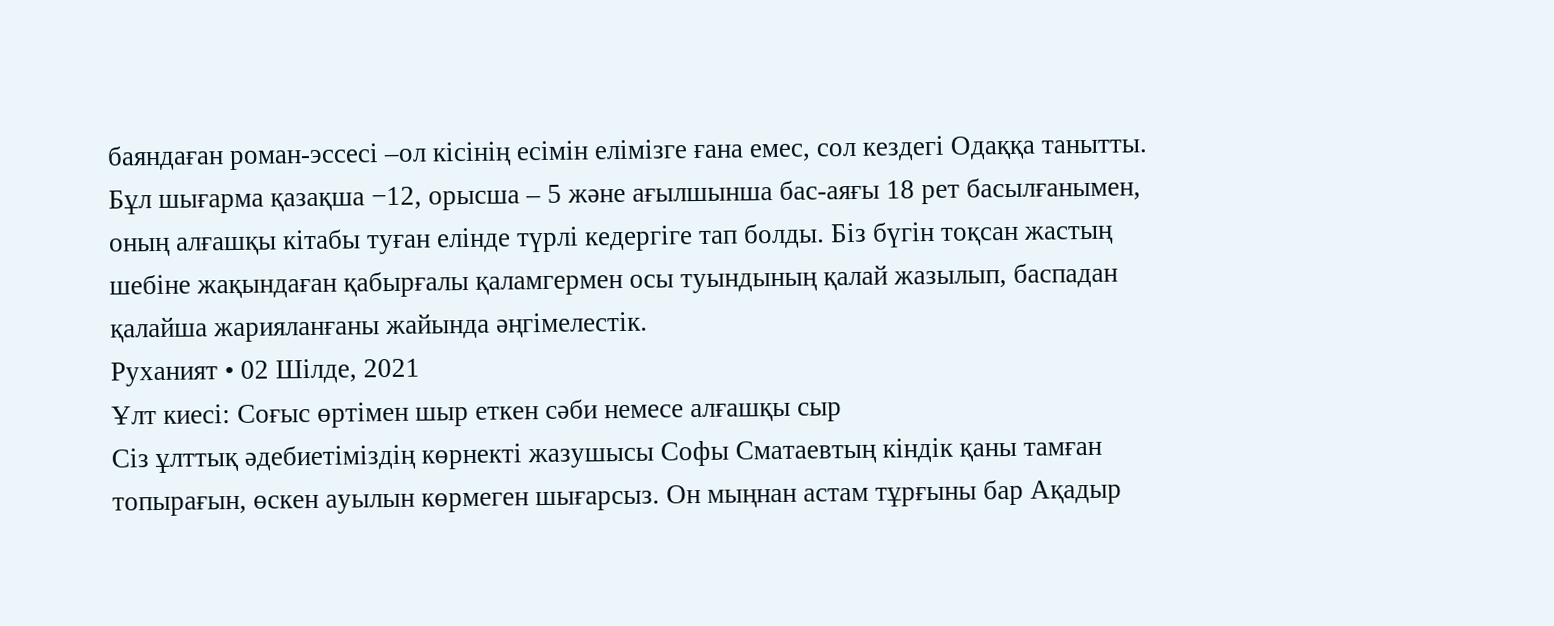баяндаған роман-эссесі –ол кісінің есімін елімізге ғана емес, сол кездегі Одаққа танытты. Бұл шығарма қазақша −12, орысша – 5 және ағылшынша бас-аяғы 18 рет басылғанымен, оның алғашқы кітабы туған елінде түрлі кедергіге тап болды. Біз бүгін тоқсан жастың шебіне жақындаған қабырғалы қаламгермен осы туындының қалай жазылып, баспадан қалайша жарияланғаны жайында әңгімелестік.
Руханият • 02 Шілде, 2021
Ұлт киесі: Соғыс өртімен шыр еткен сәби немесе алғашқы сыр
Сіз ұлттық әдебиетіміздің көрнекті жазушысы Софы Сматаевтың кіндік қаны тамған топырағын, өскен ауылын көрмеген шығарсыз. Он мыңнан астам тұрғыны бар Ақадыр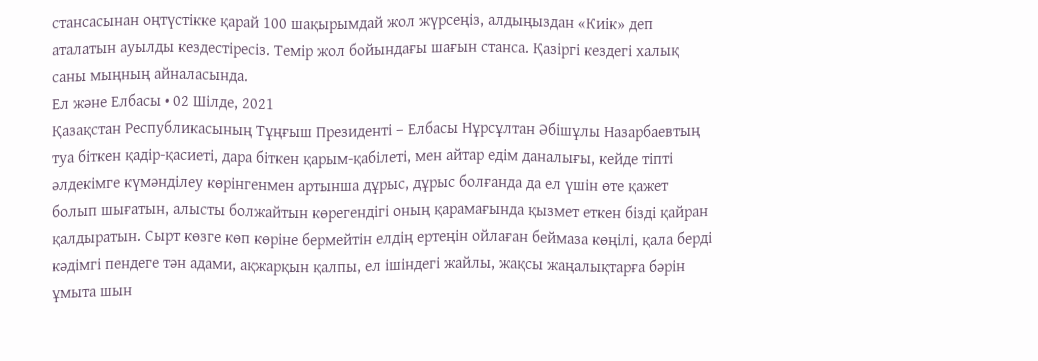стансасынан оңтүстікке қарай 100 шақырымдай жол жүрсеңіз, алдыңыздан «Киік» деп аталатын ауылды кездестіресіз. Темір жол бойындағы шағын станса. Қазіргі кездегі халық саны мыңның айналасында.
Ел және Елбасы • 02 Шілде, 2021
Қазақстан Республикасының Тұңғыш Президенті – Елбасы Нұрсұлтан Әбішұлы Назарбаевтың туа біткен қадір-қасиеті, дара біткен қарым-қабілеті, мен айтар едім даналығы, кейде тіпті әлдекімге күмәнділеу көрінгенмен артынша дұрыс, дұрыс болғанда да ел үшін өте қажет болып шығатын, алысты болжайтын көрегендігі оның қарамағында қызмет еткен бізді қайран қалдыратын. Сырт көзге көп көріне бермейтін елдің ертеңін ойлаған беймаза көңілі, қала берді кәдімгі пендеге тән адами, ақжарқын қалпы, ел ішіндегі жайлы, жақсы жаңалықтарға бәрін ұмыта шын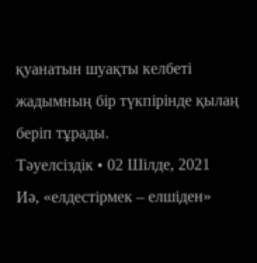қуанатын шуақты келбеті жадымның бір түкпірінде қылаң беріп тұрады.
Тәуелсіздік • 02 Шілде, 2021
Иә, «елдестірмек – елшіден»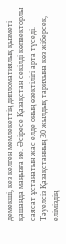демекші, кез келген мемлекеттің дипломатиялық қызметі қашанда маңызға ие. Әсіресе Қазақстан секілді көпвекторлы саясат ұстанатын жас елде оның өзектілігі арта түседі. Тәуелсіз Қазақстанның 30 жылдық тарихына көз жіберсек, еліміздің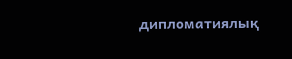дипломатиялық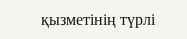қызметінің түрлі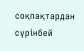соқпақтардан сүрінбей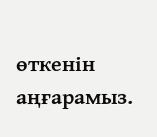өткенін аңғарамыз.